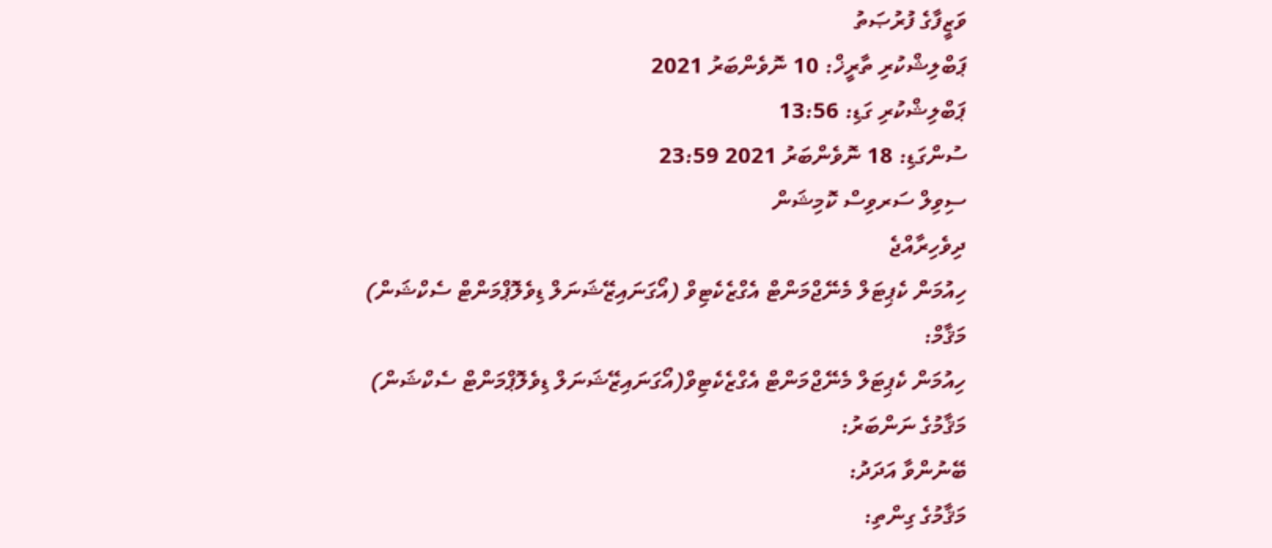ވަޒީފާގެ ފުރުޞަތު
ޕަބްލިޝްކުރި ތާރީޚް: 10 ނޮވެންބަރު 2021
ޕަބްލިޝްކުރި ގަޑި: 13:56
ސުންގަޑި: 18 ނޮވެންބަރު 2021 23:59
ސިވިލް ސަރވިސް ކޮމިޝަން
ދިވެހިރާއްޖެ
ހިއުމަން ކެޕިޓަލް މެނޭޖްމަންޓް އެގްޒެކެޓިވް (އޯގަނައިޒޭޝަނަލް ޑިވެލޮޕްމަންޓް ސެކްޝަން)
މަޤާމް:
ހިއުމަން ކެޕިޓަލް މެނޭޖްމަންޓް އެގްޒެކެޓިވް(އޯގަނައިޒޭޝަނަލް ޑިވެލޮޕްމަންޓް ސެކްޝަން)
މަޤާމުގެ ނަންބަރު:
ބޭނުންވާ އަދަދު:
މަޤާމުގެ ގިންތި: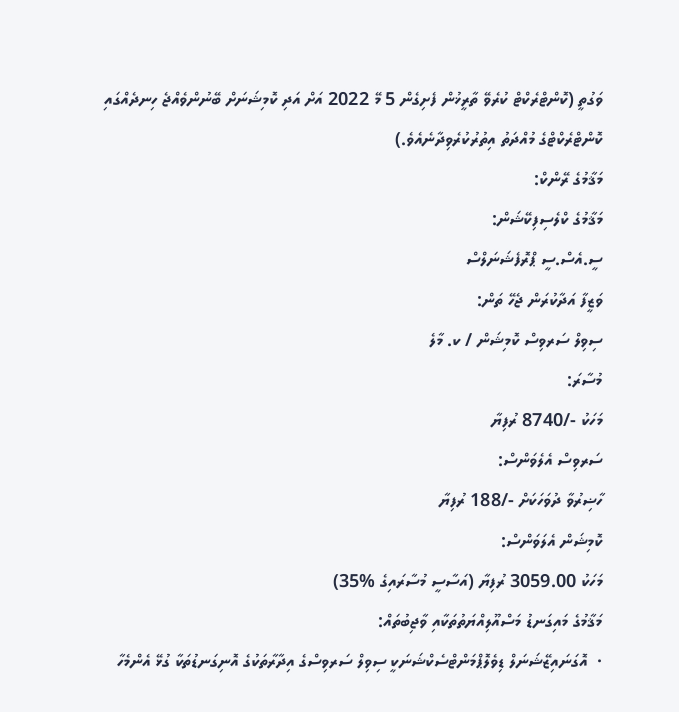ވަގުތީ (ކޮންޓްރެކްޓް ކުރެވޭ ތާރީޚުން ފެށިގެން 5 މޭ 2022 އަށް އަދި ކޮމިޝަނަށް ބޭނުންވެއްޖެ ހިނދެއްގައި ކޮންޓްރެކްޓްގެ މުއްދަތު އިތުރުކުރެވިދާނެއެވެ.)
މަޤާމުގެ ރޭންކް:
މަޤާމުގެ ކްލެސިފިކޭޝަން:
ސީ.އެސް.ސީ ޕްރޮފެޝަނަލްސް
ވަޒީފާ އަދާކުރަން ޖެހޭ ތަން:
ސިވިލް ސަރވިސް ކޮމިޝަން / ކ. މާލެ
މުސާރަ:
މަހަކު -/8740 ރުފިޔާ
ސަރވިސް އެލެވަންސް:
ހާޟިރުވާ ދުވަހަކަށް -/188 ރުފިޔާ
ކޮމިޝަން އެލަވަންސް:
މަހަކު 3059.00 ރުފިޔާ (އަސާސީ މުސާރައިގެ %35)
މަޤާމުގެ މައިގަނޑު މަސްއޫލިއްޔަތުތަކާއި ވާޖިބުތައް:
·  އޮގަނައިޒޭޝަނަލް ޑިވެލޮޕްމަންޓްސެކްޝަނަކީ ސިވިލް ސަރވިސްގެ އިދާރާތަކުގެ އޮނިގަނޑުތަކާ ގުޅޭ އެންމެހާ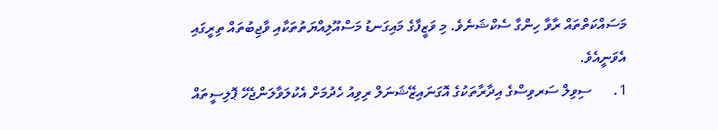މަސައްކަތްތައް ރާވާ ހިންގާ ސެކްޝަނެވެ. މި ވަޒީފާގެ މައިގަނޑު މަސްއޫލިއްޔަތުތަކާއި ވާޖިބުތައް ތިރީގައި އެވަނީއެވެ.
1.      ސިވިލް ސަރވިސްގެ އިދާރާތަކުގެ އޮގަނައިޒޭޝަނަލް ރިވިއު ހެދުމަށް އެކުލަވާލަންޖެހޭ ޕޮލިސީތައް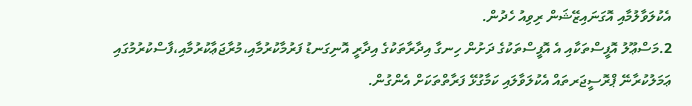އެކުލަވާލުމާއި އޮގަނައިޒޭޝަން ރިވިއު ހެދުން.
2.މަސްޢޫލު އޮފީސްތަކާއި އެ އޮފީސްތަކުގެ ދަށުން ހިނގާ އިދާރާތަކުގެ އިދާރީ އޮނިގަނޑު ފަރުމާކުރުމާއި،މުރާޖަޢާކުރުމާއި،ފާސްކުރުމުގައި ޢަމަލުކުރާނޭ ޕްރޮސީޖަރތައް އެކުލަވާލައި ކަމާގުޅޭ ފަރާތްތަކަށް އެންގުން.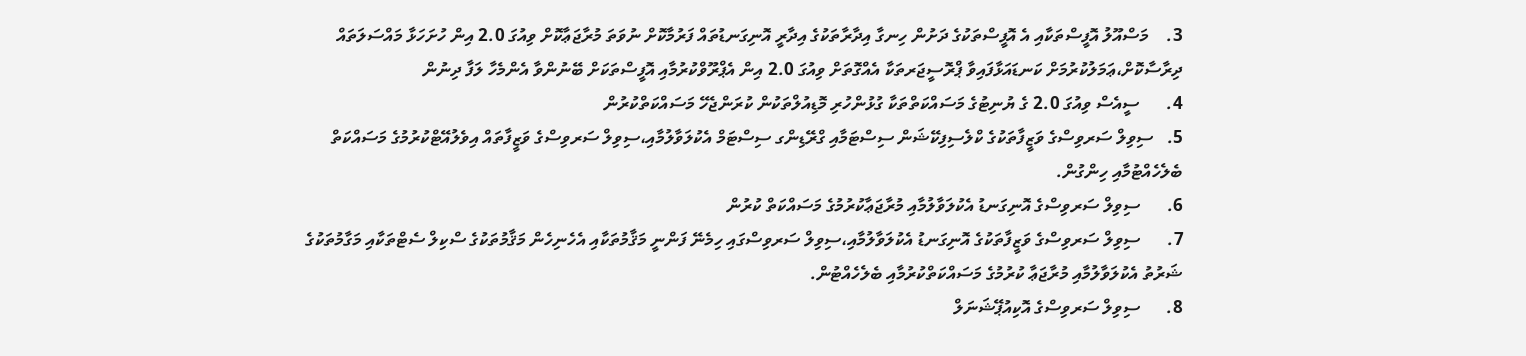3.    މަސްއޫލު އޮފީސްތަކާއި އެ އޮފީސްތަކުގެ ދަށުން ހިނގާ އިދާރާތަކުގެ އިދާރީ އޮނިގަނޑުތައް ފަރުމާކޮށް ނުވަތަ މުރާޖަޢާކޮށް ވިއުގަ 2.0 އިން ހުށަހަޅާ މައްސަލަތައް ދިރާސާކޮށް،ޢަމަލުކުރުމަށް ކަނޑައަޅާފައިވާ ޕްރޮސީޖަރތަކާ އެއްގޮތަށް ވިއުގަ 2.0 އިން އެޕްރޫވްކުރުމާއި އޮފީސްތަކަށް ބޭނުންވާ އެންމެހާ ލަފާ ދިނުން
4.      ސީއެސް ވިއުގަ 2.0 ގެ ޔުނިޓުގެ މަސައްކަތްތަކާ ގުޅުންހުރި މޮޑިއުލްތަކުން ކުރަންޖެހޭ މަސައްކަތްކުރުން
5.   ސިވިލް ސަރވިސްގެ ވަޒީފާތަކުގެ ކްލެސިފިކޭޝަން ސިސްޓަމާއި ގްރޭޑިންގ ސިސްޓަމް އެކުލަވާލުމާއި،ސިވިލް ސަރވިސްގެ ވަޒީފާތައް އިވެލުއޭޓްކުރުމުގެ މަސައްކަތް ބެލެހެއްޓުމާއި ހިންގުން.
6.      ސިވިލް ސަރވިސްގެ އޮނިގަނޑު އެކުލަވާލުމާއި މުރާޖަޢާކުރުމުގެ މަސައްކަތް ކުރުން
7.      ސިވިލް ސަރވިސްގެ ވަޒީފާތަކުގެ އޮނިގަނޑު އެކުލަވާލުމާއި،ސިވިލް ސަރވިސްގައި ހިމެނޭ ފަންނީ މަޤާމުތަކާއި އެހެނިހެން މަޤާމުތަކުގެ ސްކިލް ސެޓްތަކާއި މަގާމުތަކުގެ ޝަރުތު އެކުލަވާލުމާއި މުރާޖަޢާ ކުރުމުގެ މަސައްކަތްކުރުމާއި ބެލެހެއްޓުން.
8.      ސިވިލް ސަރވިސްގެ އޮކިއުޕޭޝަނަލް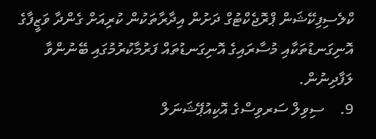ކްލެސިފިކޭޝަން ޕްރޮޖެކްޓުގް ދަށުން އިދާރާތަކުން ކުރިއަށް ގެންދާ ވަޒީފާގެ އޮނިގަނޑުތަކާއި މުސާރައިގެ އޮނިގަނޑުތައް ފަރުމާކުރުމުގައި ބޭނުންވާ ލަފާދިނުން.
9.    ސިވިލް ސަރވިސްގެ އޮކިއުޕޭޝަނަލް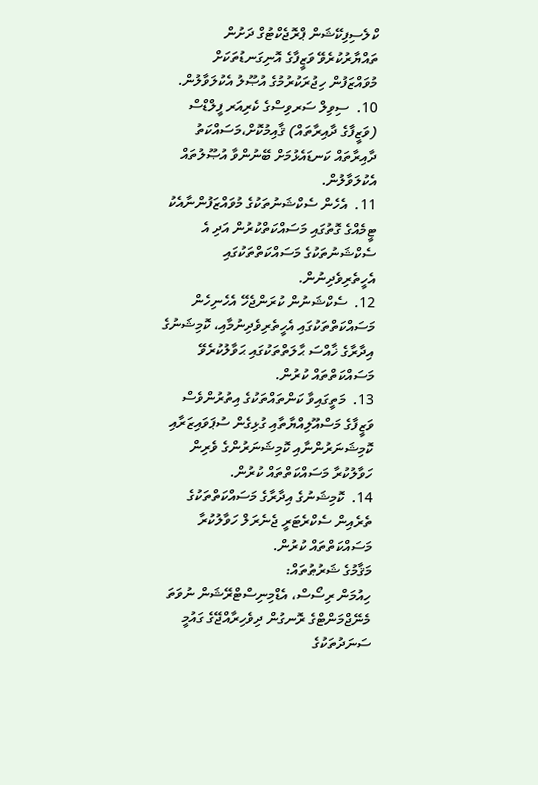ކްލެސިފިކޭޝަން ޕްރޮޖެކްޓުގް ދަށުން ތައްޔާރުކުރެވޭ ވަޒީފާގެ އޮނިގަނޑުތަކަށް މުވައްޒަފުން ހިޖުރަކުރުމުގެ އުޞޫލު އެކުލަވާލުން.
10.  ސިވިލް ސަރވިސްގެ ކެރިއަރ ފީލްޑްސް (ވަޒީފާގެ ދާއިރާތައް) ޤާއިމުކޮށް،މަސައްކަތު ދާއިރާތައް ކަނޑައެޅުމަށް ބޭނުންވާ އުޞޫލުތައް އެކުލަވާލުން.
11.  އެހެން ސެކްޝަނުތަކުގެ މުވައްޒަފުންނާއެކު ޓީމެއްގެ ގޮތުގައި މަސައްކަތްކުރުން އަދި އެ ސެކްޝަނުތަކުގެ މަސައްކަތްތަކުގައި އެހީތެރިވެދިނުން.
12.  ސެކްޝަނުން ކުރަންޖެހޭ އެހެނިހެން މަސައްކަތްތަކުގައި އެހީތެރިވެދިނުމާއި، ކޮމިޝަނުގެ އިދާރާގެ ޚާއްސަ ޙާލަތްތަކުގައި ޙަވާލުކުރެވޭ މަސައްކަތްތައް ކުރުން.
13.  މަތީގައިވާ ކަންތައްތަކުގެ އިތުރުންވެސް ވަޒީފާގެ މަސްއޫލިއްޔާތާއި ގުޅިގެން ސުޕަވައިޒަރާއި ކޮމިޝަނަރުންނާއި ކޮމިޝަނަރުންގެ ވެރިން ހަވާލުކުރާ މަސައްކަތްތައް ކުރުން.
14.  ކޮމިޝަނުގެ އިދާރާގެ މަސައްކަތްތަކުގެ ތެރެއިން ސެކްރެޓަރީ ޖެނެރަލް ހަވާލުކުރާ މަސައްކަތްތައް ކުރުން.
މަޤާމުގެ ޝަރުޠުތައް:
ހިއުމަން ރިސޯސް، އެޑްމިނިސްޓްރޭޝަން ނުވަތަ މެނޭޖްމަންޓްގެ ރޮނގުން ދިވެހިރާއްޖޭގެ ގައުމީ ސަނަދުތަކުގެ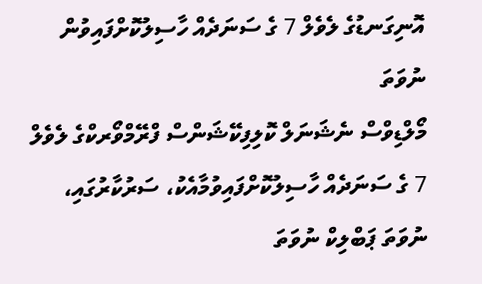އޮނިގަނޑުގެ ލެވެލް 7 ގެ ސަނަދެއް ހާސިލުކޮށްފައިވުން
ނުވަތަ
މޯލްޑިވްސް ނެޝަނަލް ކޮލިފިކޭޝަންސް ފްރޭމްވޯރކްގެ ލެވެލް 7 ގެ ސަނަދެއް ހާސިލުކޮށްފައިވުމާއެކު، ސަރުކާރުގައި، ނުވަތަ ޕަބްލިކް ނުވަތަ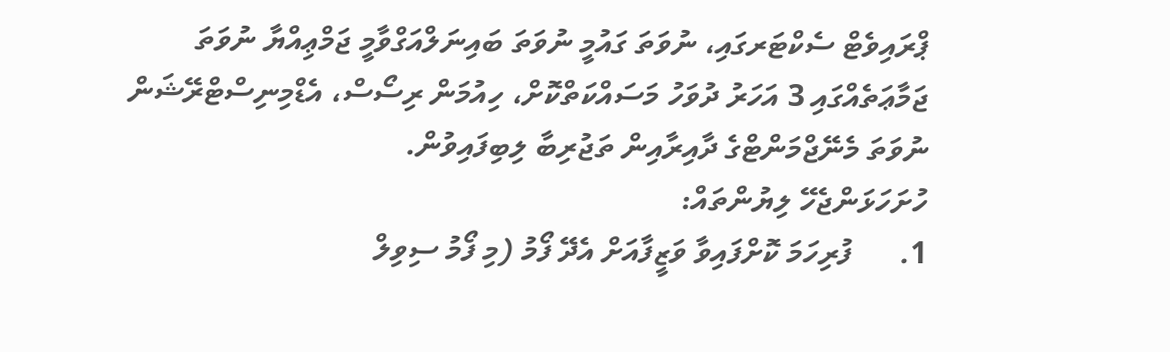ޕްރައިވެޓް ސެކްޓަރގައި، ނުވަތަ ގައުމީ ނުވަތަ ބައިނަލްއަގްވާމީ ޖަމްޢިއްޔާ ނުވަތަ ޖަމާޢަތެއްގައި 3 އަހަރު ދުވަހު މަސައްކަތްކޮށް، ހިއުމަން ރިސޯސް، އެޑްމިނިސްޓްރޭޝަން ނުވަތަ މެނޭޖްމަންޓްގެ ދާއިރާއިން ތަޖުރިބާ ލިބިފައިވުން.
ހުށަހަޅަންޖެހޭ ލިޔުންތައް:
1.      ފުރިހަމަ ކޮށްފައިވާ ވަޒީފާއަށް އެދޭ ފޯމު (މި ފޯމު ސިވިލް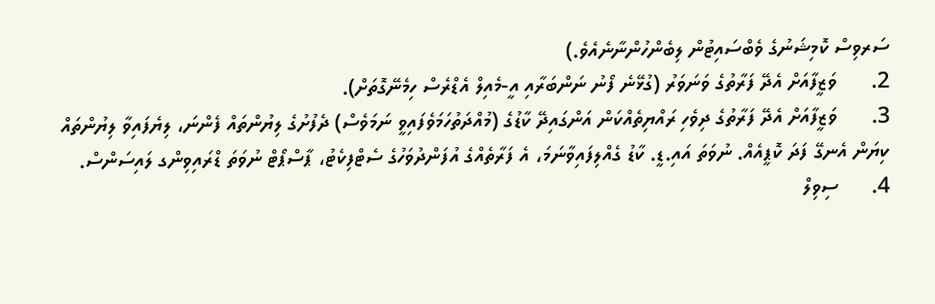ސަރވިސް ކޮމިޝަނުގެ ވެބްސައިޓުން ލިބެންހުންނާނެއެވެ.)
2.      ވަޒީފާއަށް އެދޭ ފަރާތުގެ ވަނަވަރު (ގުޅޭނެ ފޯނު ނަންބަރާއި އީ-މެއިލް އެޑްރެސް ހިމެނޭގޮތަށް).
3.      ވަޒީފާއަށް އެދޭ ފަރާތުގެ ދިވެހި ރައްޔިތެއްކަން އަންގައިދޭ ކާޑުގެ (މުއްދަތުހަމަވެފައިވީ ނަމަވެސް) ދެފުށުގެ ލިޔުންތައް ފެންނަ، ލިޔެފައިވާ ލިޔުންތައް ކިޔަން އެނގޭ ފަދަ ކޮޕީއެއް. ނުވަތަ އައި.ޑީ. ކާޑު ގެއްލިފައިވާނަމަ، އެ ފަރާތެއްގެ އުފަންދުވަހުގެ ސެޓްފިކެޓު، ޕާސްޕޯޓް ނުވަތަ ޑްރައިވިންގ ލައިސަންސް.
4.      ސިވިލް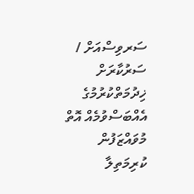ސަރވިސްއަށް / ސަރުކާރަށް ޚިދުމަތްކުރުމުގެ އެއްބަސްވުމެއް އޮތް މުވައްޒަފުން ކުރިމަތިލާ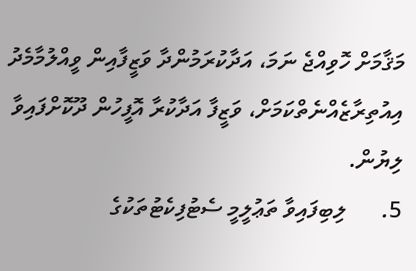މަޤާމަށް ހޮވިއްޖެ ނަމަ، އަދާކުރަމުންދާ ވަޒީފާއިން ވީއްލުމާމެދު އިއުތިރާޒެއްނެތްކަމަށް، ވަޒީފާ އަދާކުރާ އޮފީހުން ދޫކޮށްފައިވާ ލިޔުން.
5.      ލިބިފައިވާ ތަޢުލީމީ ސެޓުފިކެޓުތަކުގެ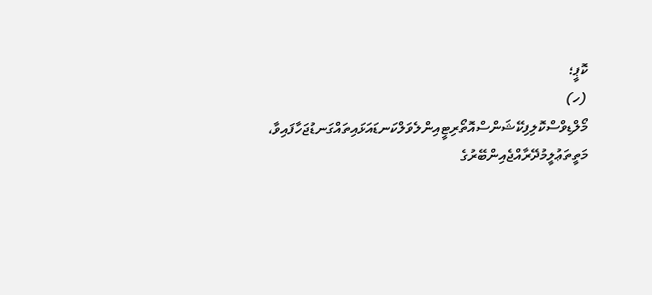ކޮޕީ؛
(ހ)  މޯލްޑިވްސްކޮލިފިކޭޝަންސްއޮތޯރިޓީއިންލެވަލްކަނޑައަޅައިތައްގަނޑުޖަހާފައިވާ، މަތީތަޢުލީމުދޭރާއްޖެއިންބޭރުގެ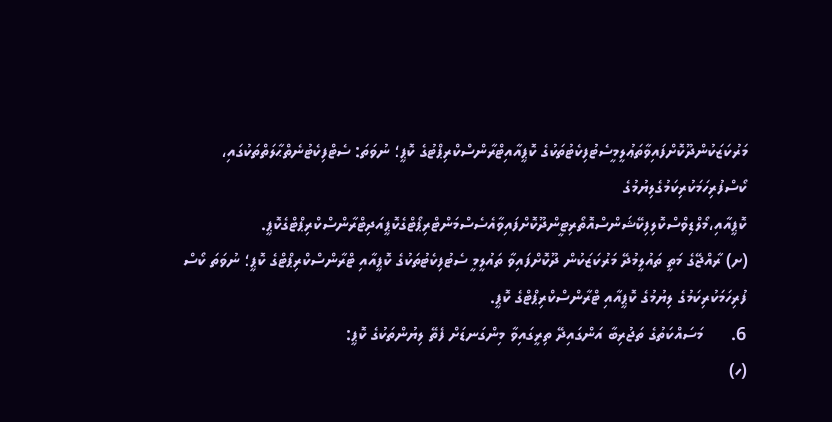މަރުކަޒަކުންދޫކޮށްފައިވާތަޢުލީމީސެޓުފިކެޓުތަކުގެ ކޮޕީއާއިޓްރާންސްކްރިޕްޓުގެ ކޮޕީ؛ ނުވަތަ: ސެޓްފިކެޓުނެތްޙާލަތްތަކުގައި، ކޯސްފުރިހަމަކުރިކަމުގެލިޔުމުގެ ކޮޕީއާއި،މޯލްޑިވްސްކޮލިފިކޭޝަންސްއޮތޯރިޓީންދޫކޮށްފައިވާއެސެސްމަންޓްރިޕޯޓްގެކޮޕީއަދިޓްރާންސްކްރިޕްޓްގެކޮޕީ.
(ށ) ރާއްޖޭގެ މަތީ ތައުލީމުދޭ މަރުކަޒަކުން ދޫކޮށްފައިވާ ތައުލީމީ ސެޓުފިކެޓުތަކުގެ ކޮޕީއާއި ޓްރާންސްކްރިޕްޓްގެ ކޮޕީ؛ ނުވަތަ ކޯސް ފުރިހަމަކުރިކަމުގެ ލިޔުމުގެ ކޮޕީއާއި ޓްރާންސްކްރިޕްޓްގެ ކޮޕީ.
6.      މަސައްކަތުގެ ތަޖުރިބާ އަންގައިދޭ ތިރީގައިވާ މިންގަނޑަށް ފެތޭ ލިޔުންތަކުގެ ކޮޕީ:
(ހ)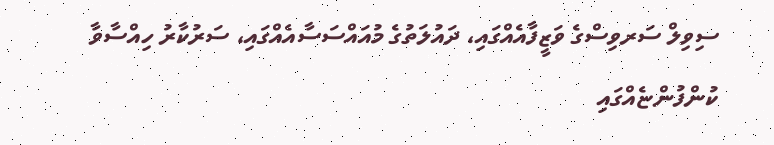ސިވިލް ސަރވިސްގެ ވަޒީފާއެއްގައި، ދައުލަތުގެ މުއައްސަސާއެއްގައި، ސަރުކާރު ހިއްސާވާ ކުންފުންޏެއްގައި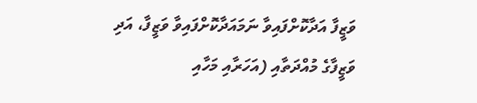ވަޒީފާ އަދާކޮށްފައިވާ ނަމައަދާކޮށްފައިވާ ވަޒީފާ، އަދި ވަޒީފާގެ މުއްދަތާއި (އަހަރާއި މަހާއި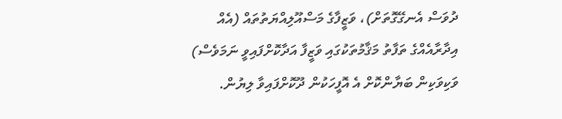ދުވަސް އެނގޭގޮތަށް)، ވަޒީފާގެ މަސްއޫލިއްޔަތުތައް (އެއް އިދާރާއެއްގެ ތަފާތު މަޤާމުތަކުގައި ވަޒީފާ އަދާކޮށްފައިވީ ނަމަވެސް) ވަކިވަކިން ބަޔާންކޮށް އެ އޮފީހަކުން ދޫކޮށްފައިވާ ލިޔުން.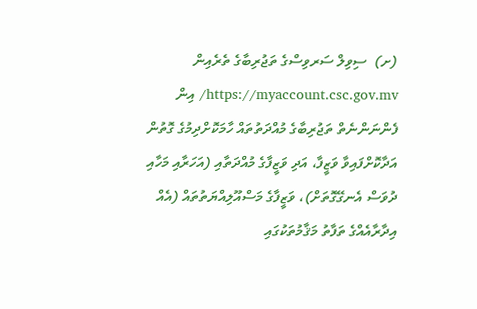(ށ)  ސިވިލް ސަރވިސްގެ ތަޖުރިބާގެ ތެރެއިން https://myaccount.csc.gov.mv/ އިން ފެންނަންނެތް ތަޖުރިބާގެ މުއްދަތުތައް ހާމަކޮށްދިމުގެ ގޮތުން އަދާކޮށްފައިވާ ވަޒީފާ، އަދި ވަޒީފާގެ މުއްދަތާއި (އަހަރާއި މަހާއި ދުވަސް އެނގޭގޮތަށް)، ވަޒީފާގެ މަސްއޫލިއްޔަތުތައް (އެއް އިދާރާއެއްގެ ތަފާތު މަޤާމުތަކުގައި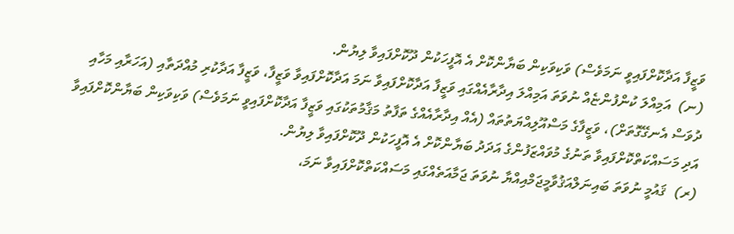ވަޒީފާ އަދާކޮށްފައިވީ ނަމަވެސް) ވަކިވަކިން ބަޔާންކޮށް އެ އޮފީހަކުން ދޫކޮށްފައިވާ ލިޔުން.
(ނ)  އަމިއްލަ ކުންފުންޏެއް ނުވަތަ އަމިއްލަ އިދާރާއެއްގައި ވަޒީފާ އަދާކޮށްފައިވާ ނަމަ އަދާކޮށްފައިވާ ވަޒީފާ، ވަޒީފާ އަދާކުރި މުއްދަތާއި (އަހަރާއި މަހާއި ދުވަސް އެނގޭގޮތަށް)، ވަޒީފާގެ މަސްއޫލިއްޔަތުތައް (އެއް އިދާރާއެއްގެ ތަފާތު މަޤާމުތަކުގައި ވަޒީފާ އަދާކޮށްފައިވީ ނަމަވެސް) ވަކިވަކިން ބަޔާންކޮށްފައިވާ އަދި މަސައްކަތްކޮށްފައިވާ ތަނުގެ މުވައްޒަފުންގެ އަދަދު ބަޔާންކޮށް އެ އޮފީހަކުން ދޫކޮށްފައިވާ ލިޔުން.
(ރ)  ޤައުމީ ނުވަތަ ބައިނަލްއަޤުވާމީޖަމްއިއްޔާ ނުވަތަ ޖަމާއަތެއްގައި މަސައްކަތްކޮށްފައިވާ ނަމަ،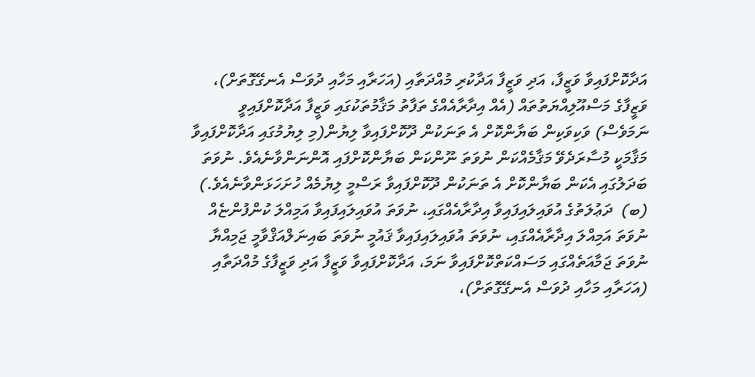އަދާކޮށްފައިވާ ވަޒީފާ، އަދި ވަޒީފާ އަދާކުރި މުއްދަތާއި (އަހަރާއި މަހާއި ދުވަސް އެނގޭގޮތަށް)، ވަޒީފާގެ މަސްއޫލިއްޔަތުތައް (އެއް އިދާރާއެއްގެ ތަފާތު މަޤާމުތަކުގައި ވަޒީފާ އަދާކޮށްފައިވީ ނަމަވެސް) ވަކިވަކިން ބަޔާންކޮށް އެ ތަނަކުން ދޫކޮށްފައިވާ ލިޔުން(މި ލިޔުމުގައި އަދާކޮށްފައިވާ މަޤާމަކީ މުސާރަދެވޭ މަޤާމެއްކަން ނުވަތަ ނޫންކަން ބަޔާންކޮށްފައި އޮންނަންވާނެއެވެ. ނުވަތަ ބަދަލުގައި އެކަން ބަޔާންކޮށް އެ ތަނަކުން ދޫކޮށްފައިވާ ރަސްމީ ލިޔުމެއް ހުށަހަޅަންވާނެއެވެ.)
(ބ)  ދަޢުލަތުގެ އުވައިލައިފައިވާ އިދާރާއެއްގައި، ނުވަތަ އުވައިލައިފައިވާ އަމިއްލަ ކުންފުންޏެއް ނުވަތަ އަމިއްލަ އިދާރާއެއްގައި، ނުވަތަ އުވައިލައިފައިވާ ޤައުމީ ނުވަތަ ބައިނަލްއަޤްވާމީ ޖަމިއްޔާ ނުވަތަ ޖަމާއަތެއްގައި މަސައްކަތްކޮށްފައިވާ ނަމަ، އަދާކޮށްފައިވާ ވަޒީފާ އަދި ވަޒީފާގެ މުއްދަތާއި (އަހަރާއި މަހާއި ދުވަސް އެނގޭގޮތަށް)،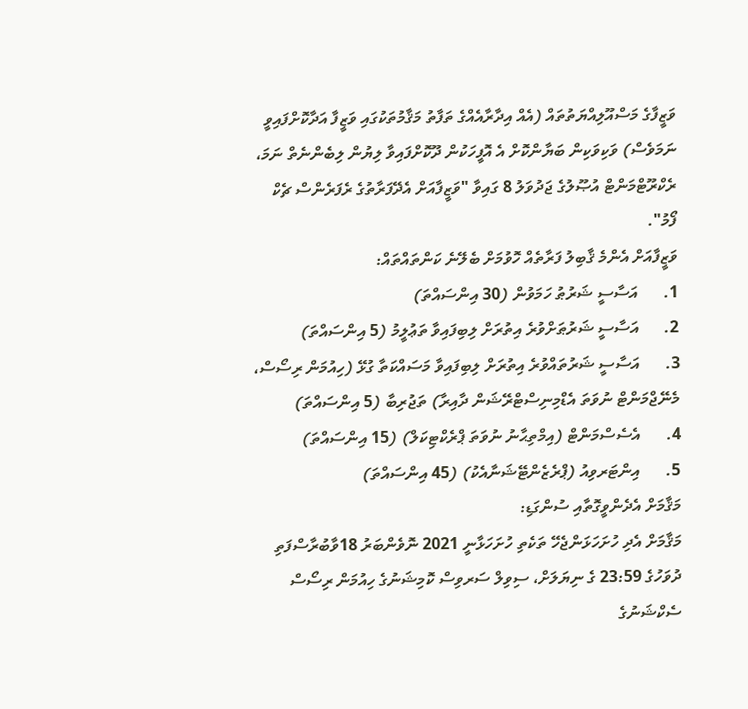ވަޒީފާގެ މަސްއޫލިއްޔަތުތައް (އެއް އިދާރާއެއްގެ ތަފާތު މަޤާމުތަކުގައި ވަޒީފާ އަދާކޮށްފައިވީ ނަމަވެސް) ވަކިވަކިން ބަޔާންކޮށް އެ އޮފީހަކުން ދޫކޮށްފައިވާ ލިޔުން ލިބެންނެތް ނަމަ، ރެކްރޫޓްމަންޓް އުޞޫލުގެ ޖަދުވަލު 8 ގައިވާ "ވަޒީފާއަށް އެދޭފަރާތުގެ ރެފަރެންސް ޗެކް ފޯމު".
ވަޒީފާއަށް އެންމެ ޤާބިލު ފަރާތެއް ހޮވުމަށް ބެލޭނެ ކަންތައްތައް:
1.      އަސާސީ ޝަރުޠު ހަމަވުން (30 އިންސައްތަ)
2.      އަސާސީ ޝަރުޠަށްވުރެ އިތުރަށް ލިބިފައިވާ ތަޢުލީމު (5 އިންސައްތަ)
3.      އަސާސީ ޝަރުތައްވުރެ އިތުރަށް ލިބިފައިވާ މަސައްކަތާ ގުޅޭ (ހިއުމަން ރިސޯސް، މެނޭޖްމަންޓް ނުވަތަ އެޑްމިނިސްޓްރޭޝަން ދާއިރާ) ތަޖުރިބާ (5 އިންސައްތަ)
4.      އެސެސްމަންޓް (އިމްތިޙާނު ނުވަތަ ޕްރެކްޓިކަލް) (15 އިންސައްތަ)
5.      އިންޓަރވިއު (ޕްރެޒެންޓޭޝަނާއެކު) (45 އިންސައްތަ)
މަޤާމަށް އެދެންވީގޮތާއި ސުންގަޑި:
މަޤާމަށް އެދި ހުށަހަޅަންޖެހޭ ތަކެތި ހުށަހަޅާނީ 2021 ނޮވެންބަރު 18ވާބުރާސްފަތި ދުވަހުގެ 23:59 ގެ ނިޔަލަށް، ސިވިލް ސަރވިސް ކޮމިޝަނުގެ ހިއުމަން ރިސޯސް ސެކްޝަނުގެ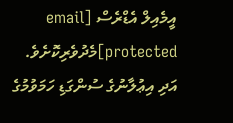އީމެއިލް އެޑްރެސް [email protected]މެދުވެރިކޮށެވެ.
އަދި އިޢުލާނުގެ ސުންގަޑި ހަމަވުމުގެ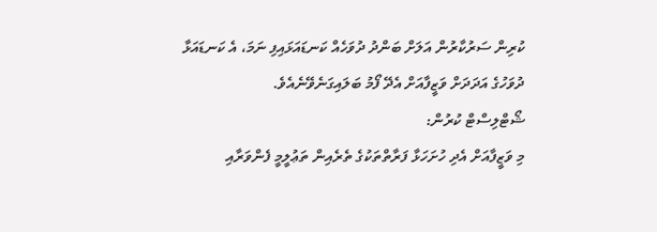ކުރިން ސަރުކާރުން އަލަށް ބަންދު ދުވަހެއް ކަނޑައަޅައިފި ނަމަ، އެ ކަނޑައަޅާ ދުވަހުގެ އަދަދަށް ވަޒީފާއަށް އެދޭ ފޯމު ބަލައިގަނެވޭނެއެވެ.
ޝޯޓްލިސްޓް ކުރުން:
މި ވަޒީފާއަށް އެދި ހުށަހަޅާ ފަރާތްތަކުގެ ތެރެއިން ތަޢުލީމީ ފެންވަރާއި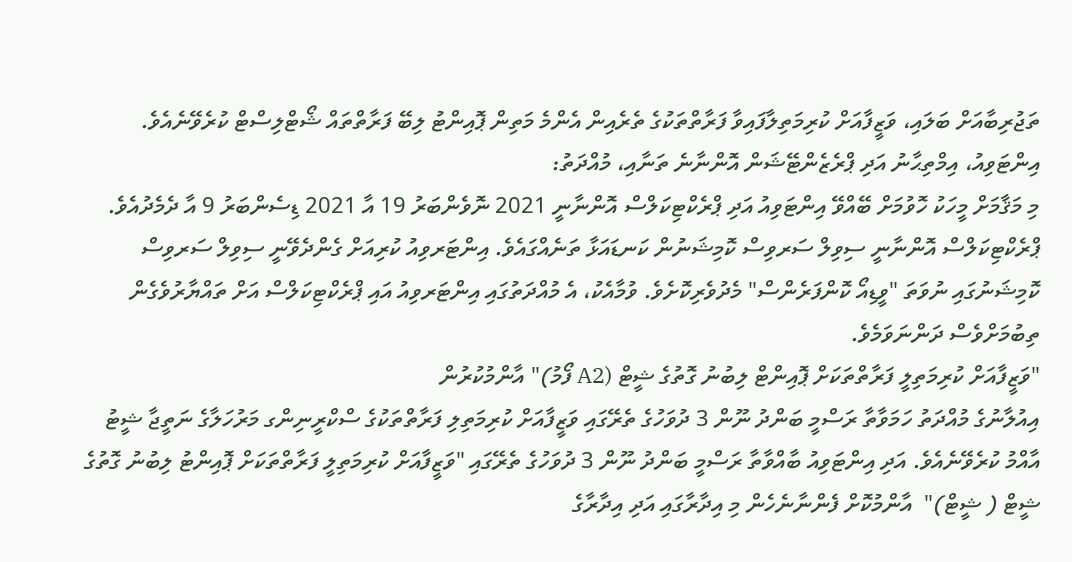ތަޖުރިބާއަށް ބަލައި، ވަޒީފާއަށް ކުރިމަތިލާފައިވާ ފަރާތްތަކުގެ ތެރެއިން އެންމެ މަތިން ޕޮއިންޓު ލިބޭ ފަރާތްތައް ޝޯޓްލިސްޓް ކުރެވޭނެއެވެ.
އިންޓަވިއު، އިމްތިޙާނު އަދި ޕްރެޒެންޓޭޝަން އޮންނާނެ ތަނާއި، މުއްދަތު:
މި މަޤާމަށް މީހަކު ހޮވުމަށް ބޭއްވޭ އިންޓަވިއު އަދި ޕްރެކްޓިކަލްސް އޮންނާނީ 2021 ނޮވެންބަރު 19 އާ 2021 ޑިސެންބަރު 9 އާ ދެމެދުއެވެ. ޕްރެކްޓިކަލްސް އޮންނާނީ ސިވިލް ސަރވިސް ކޮމިޝަނުން ކަނޑައަޅާ ތަނެއްގައެވެ. އިންޓަރވިއު ކުރިއަށް ގެންދެވޭނީ ސިވިލް ސަރވިސް ކޮމިޝަނުގައި ނުވަތަ "ވީޑިއޯ ކޮންފަރެންސް" މެދުވެރިކޮށެވެ. ވުމާއެކު، އެ މުއްދަތުގައި އިންޓަރވިއު އައި ޕްރެކްޓިކަލްސް އަށް ތައްޔާރުވެގެން ތިބުމަށްވެސް ދަންނަވަމެވެ.
"ވަޒީފާއަށް ކުރިމަތިލީ ފަރާތްތަކަށް ޕޮއިންޓް ލިބުނު ގޮތުގެ ޝީޓް (A2 ފޯމު)" އާންމުކުރުން
އިއުލާނުގެ މުއްދަތު ހަމަވާތާ ރަސްމީ ބަންދު ނޫން 3 ދުވަހުގެ ތެރޭގައި ވަޒީފާއަށް ކުރިމަތިލި ފަރާތްތަކުގެ ސްކްރީނިންގ މަރުހަލާގެ ނަތީޖާ ޝީޓު އާއްމު ކުރެވޭނެއެވެ. އަދި އިންޓަވިއު ބާއްވާތާ ރަސްމީ ބަންދު ނޫން 3 ދުވަހުގެ ތެރޭގައި "ވަޒީފާއަށް ކުރިމަތިލީ ފަރާތްތަކަށް ޕޮއިންޓު ލިބުނު ގޮތުގެ ޝީޓް ( ޝީޓް)"  އާންމުކޮށް ފެންނާނެހެން މި އިދާރާގައި އަދި އިދާރާގެ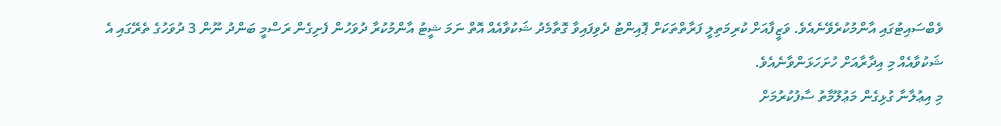ވެބްސައިޓުގައި އާންމުކުރެވޭނެއެވެ. ވަޒީފާއަށް ކުރިމަތިލީ ފަރާތްތަކަށް ޕޮއިންޓު ދެވިފައިވާ ގޮތާމެދު ޝަކުވާއެއް އޮތް ނަމަ ޝީޓު އާންމުކުރާ ދުވަހުން ފެށިގެން ރަސްމީ ބަންދު ނޫން 3 ދުވަހުގެ ތެރޭގައި އެ ޝަކުވާއެއް މި އިދާރާއަށް ހުށަހަޅަންވާނެއެވެ.
މި އިޢުލާނާ ގުޅިގެން މަޢުލޫމާތު ސާފުކުރުމަށް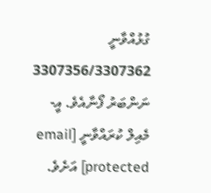ގުޅުއްވާނީ 3307356/3307362 ނަންބަރު ފޯނާއެވެ. އީ-މެއިލް ކުރައްވާނީ [email protected] އަށެވެ.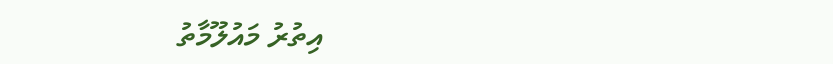އިތުރު މައުލޫމާތު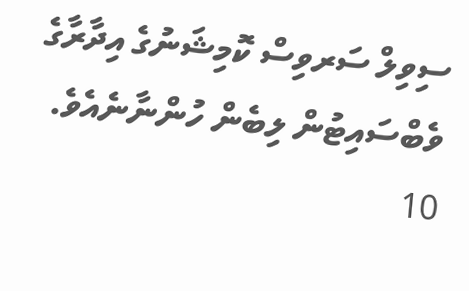ސިވިލް ސަރވިސް ކޮމިޝަނުގެ އިދާރާގެ ވެބްސައިޓުން ލިބެން ހުންނާނެއެވެ.
10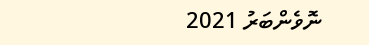ނޮވެންބަރު 2021